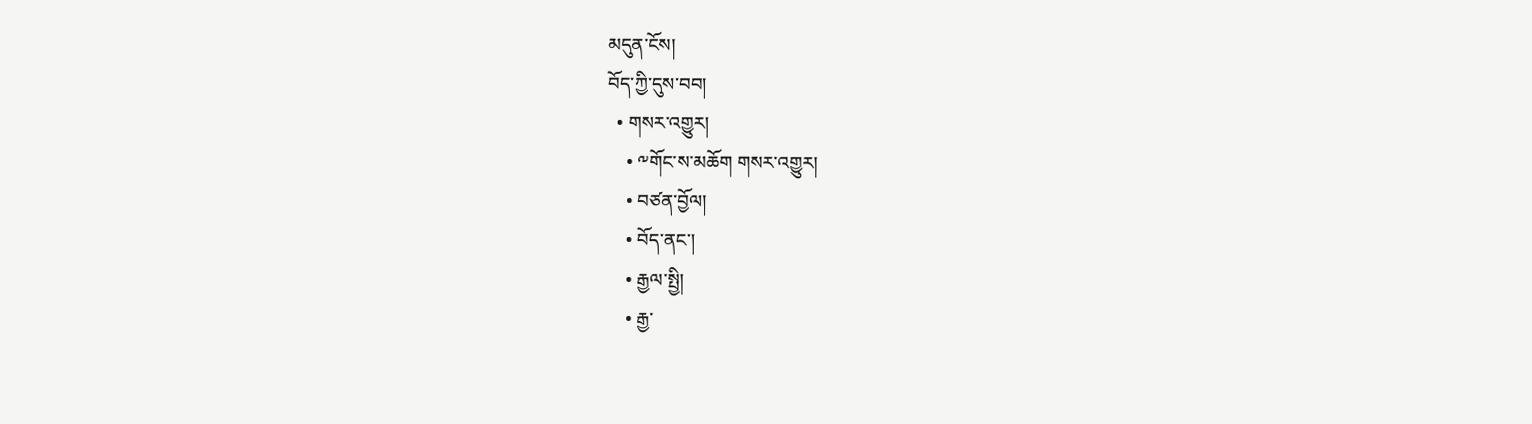མདུན་ངོས།
བོད་ཀྱི་དུས་བབ།
  • གསར་འགྱུར།
    • ༸གོང་ས་མཆོག གསར་འགྱུར།
    • བཙན་བྱོལ།
    • བོད་ནང་།
    • རྒྱལ་སྤྱི།
    • རྒྱ་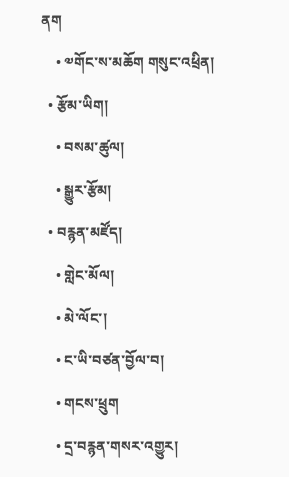ནག
    • ༧གོང་ས་མཆོག གསུང་འཕྲིན།
  • རྩོམ་ཡིག།
    • བསམ་ཚུལ།
    • སྒྱུར་རྩོམ།
  • བརྙན་མཛོད།
    • གླེང་མོལ།
    • མེ་ལོང་།
    • ང་ཡི་བཙན་བྱོལ་བ།
    • གངས་ཕྲུག
    • དྲ་བརྙན་གསར་འགྱུར།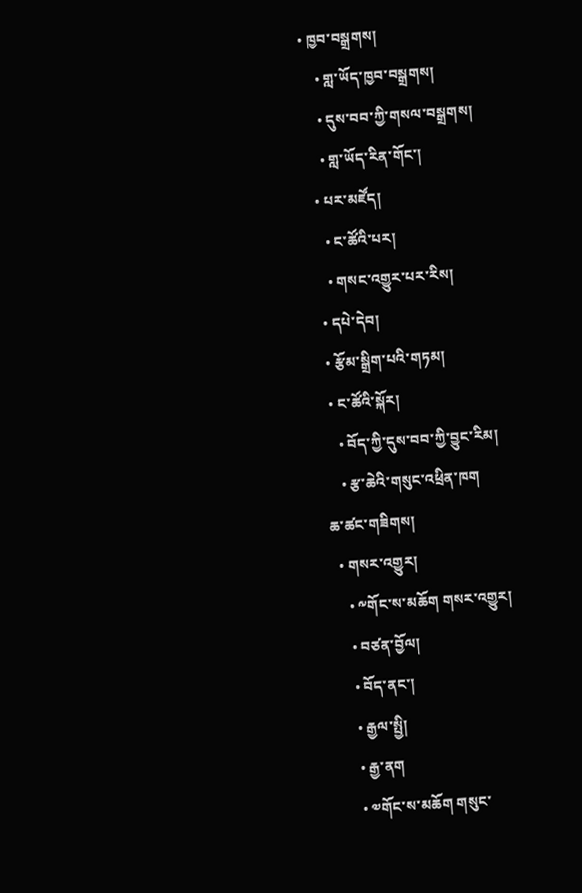• ཁྱབ་བསྒྲགས།
    • གླ་ཡོད་ཁྱབ་བསྒྲགས།
    • དུས་བབ་ཀྱི་གསལ་བསྒྲགས།
    • གླ་ཡོད་རིན་གོང་།
  • པར་མཛོད།
    • ང་ཚོའི་པར།
    • གསང་འགྱུར་པར་རིས།
  • དཔེ་དེབ།
  • རྩོམ་སྒྲིག་པའི་གཏམ།
  • ང་ཚོའི་སྐོར།
    • བོད་ཀྱི་དུས་བབ་ཀྱི་བྱུང་རིམ།
    • རྩ་ཆེའི་གསུང་འཕྲིན་ཁག
ཆ་ཚང་གཟིགས།
  • གསར་འགྱུར།
    • ༸གོང་ས་མཆོག གསར་འགྱུར།
    • བཙན་བྱོལ།
    • བོད་ནང་།
    • རྒྱལ་སྤྱི།
    • རྒྱ་ནག
    • ༧གོང་ས་མཆོག གསུང་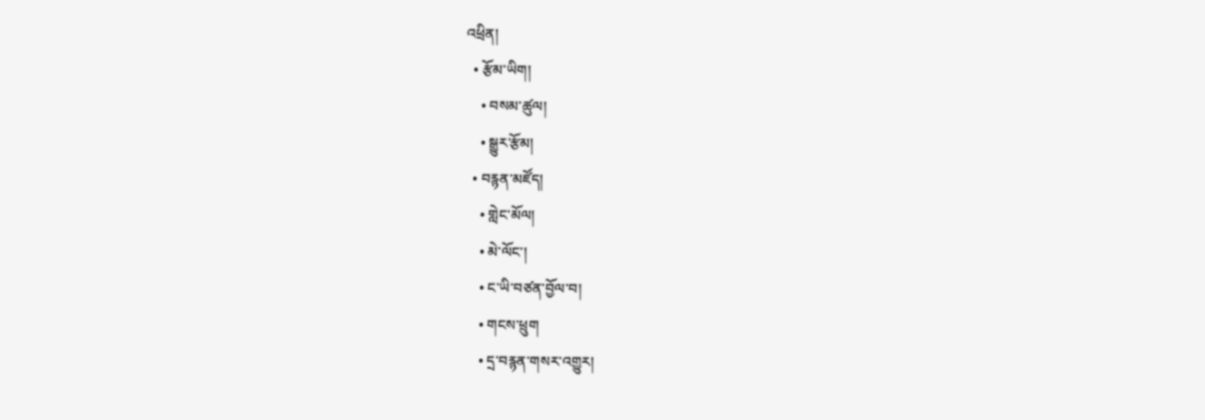འཕྲིན།
  • རྩོམ་ཡིག།
    • བསམ་ཚུལ།
    • སྒྱུར་རྩོམ།
  • བརྙན་མཛོད།
    • གླེང་མོལ།
    • མེ་ལོང་།
    • ང་ཡི་བཙན་བྱོལ་བ།
    • གངས་ཕྲུག
    • དྲ་བརྙན་གསར་འགྱུར།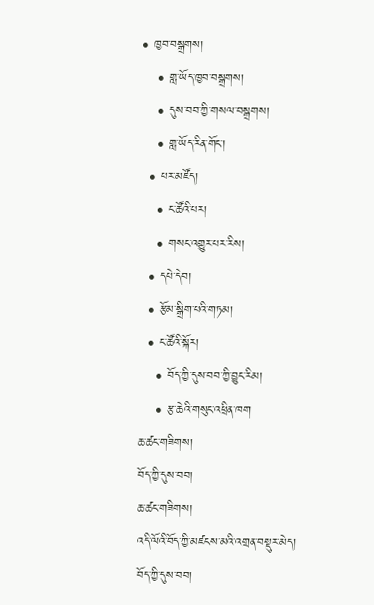• ཁྱབ་བསྒྲགས།
    • གླ་ཡོད་ཁྱབ་བསྒྲགས།
    • དུས་བབ་ཀྱི་གསལ་བསྒྲགས།
    • གླ་ཡོད་རིན་གོང་།
  • པར་མཛོད།
    • ང་ཚོའི་པར།
    • གསང་འགྱུར་པར་རིས།
  • དཔེ་དེབ།
  • རྩོམ་སྒྲིག་པའི་གཏམ།
  • ང་ཚོའི་སྐོར།
    • བོད་ཀྱི་དུས་བབ་ཀྱི་བྱུང་རིམ།
    • རྩ་ཆེའི་གསུང་འཕྲིན་ཁག
ཆ་ཚང་གཟིགས།
བོད་ཀྱི་དུས་བབ།
ཆ་ཚང་གཟིགས།
འདི་ལོའི་བོད་ཀྱི་མཛངས་མའི་འགྲན་བསྡུར་མེད།
བོད་ཀྱི་དུས་བབ།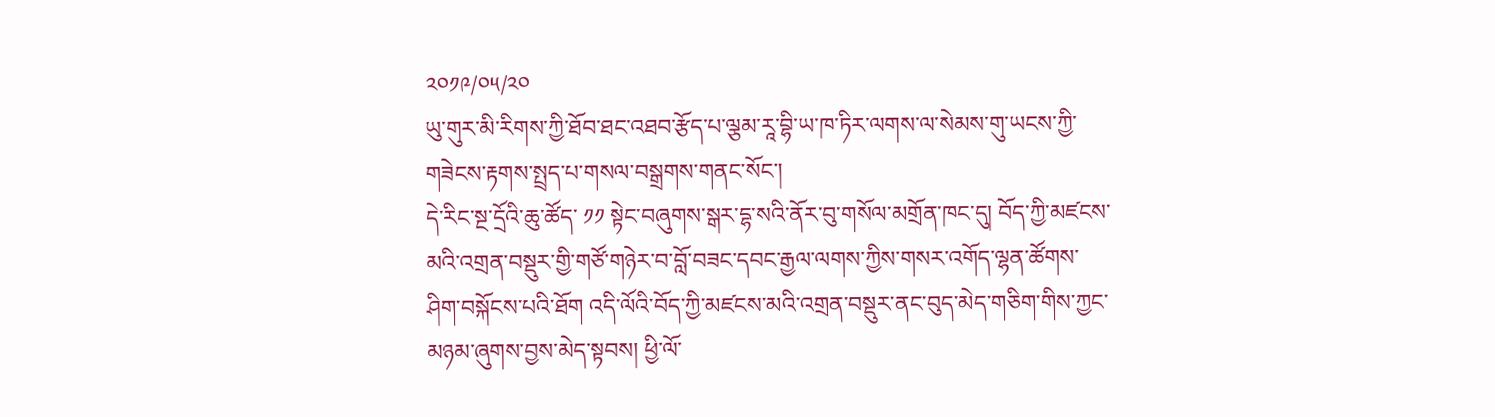༢༠༡༩/༠༥/༢༠
ཡུ་གུར་མི་རིགས་ཀྱི་ཐོབ་ཐང་འཐབ་རྩོད་པ་ལྕམ་རཱ་བྷི་ཡ་ཁ་ཏིར་ལགས་ལ་སེམས་གུ་ཡངས་ཀྱི་གཟེངས་རྟགས་སྤྲད་པ་གསལ་བསྒྲགས་གནང་སོང་།
དེ་རིང་སྔ་དྲོའི་ཆུ་ཚོད་ ༡༡ སྟེང་བཞུགས་སྒར་དྷ་སའི་ནོར་བུ་གསོལ་མགྲོན་ཁང་དུ། བོད་ཀྱི་མཛངས་མའི་འགྲན་བསྡུར་གྱི་གཙོ་གཉེར་བ་བློ་བཟང་དབང་རྒྱལ་ལགས་ཀྱིས་གསར་འགོད་ལྷན་ཚོགས་ཤིག་བསྐོངས་པའི་ཐོག འདི་ལོའི་བོད་ཀྱི་མཛངས་མའི་འགྲན་བསྡུར་ནང་བུད་མེད་གཅིག་གིས་ཀྱང་མཉམ་ཞུགས་བྱས་མེད་སྟབས། ཕྱི་ལོ་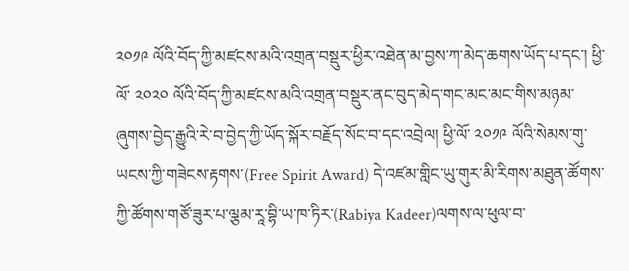༢༠༡༩ ལོའི་བོད་ཀྱི་མཛངས་མའི་འགྲན་བསྡུར་ཕྱིར་འཐེན་མ་བྱས་ཀ་མེད་ཆགས་ཡོད་པ་དང་། ཕྱི་ལོ་ ༢༠༢༠ ལོའི་བོད་ཀྱི་མཛངས་མའི་འགྲན་བསྡུར་ནང་བུད་མེད་གང་མང་མང་གིས་མཉམ་ཞུགས་བྱེད་རྒྱུའི་རེ་བ་བྱེད་ཀྱི་ཡོད་སྐོར་བརྗོད་སོང་བ་དང་འབྲེལ། ཕྱི་ལོ་ ༢༠༡༩ ལོའི་སེམས་གུ་ཡངས་ཀྱི་གཟེངས་རྟགས་(Free Spirit Award) དེ་འཛམ་གླིང་ཡུ་གུར་མི་རིགས་མཐུན་ཚོགས་ཀྱི་ཚོགས་གཙོ་ཟུར་པ་ལྕམ་རཱ་བྷི་ཡ་ཁ་ཏིར་(Rabiya Kadeer)ལགས་ལ་ཕུལ་བ་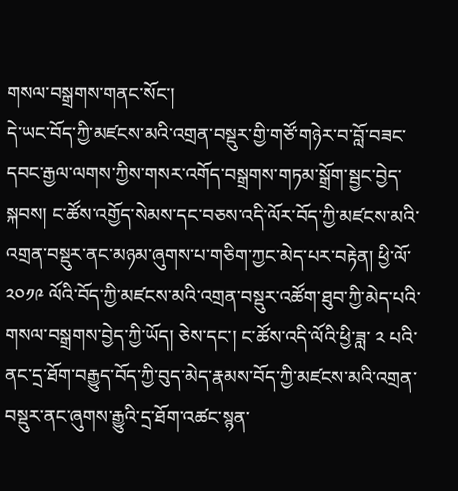གསལ་བསྒྲགས་གནང་སོང་།
དེ་ཡང་བོད་ཀྱི་མཛངས་མའི་འགྲན་བསྡུར་གྱི་གཙོ་གཉེར་བ་བློ་བཟང་དབང་རྒྱལ་ལགས་ཀྱིས་གསར་འགོད་བསྒྲགས་གཏམ་སྒྲོག་སྦྱང་བྱེད་སྐབས། ང་ཚོས་འགྱོད་སེམས་དང་བཅས་འདི་ལོར་བོད་ཀྱི་མཛངས་མའི་འགྲན་བསྡུར་ནང་མཉམ་ཞུགས་པ་གཅིག་ཀྱང་མེད་པར་བརྟེན། ཕྱི་ལོ་ ༢༠༡༩ ལོའི་བོད་ཀྱི་མཛངས་མའི་འགྲན་བསྡུར་འཚོག་ཐུབ་ཀྱི་མེད་པའི་གསལ་བསྒྲགས་བྱེད་ཀྱི་ཡོད། ཅེས་དང་། ང་ཚོས་འདི་ལོའི་ཕྱི་ཟླ་ ༢ པའི་ནང་དྲ་ཐོག་བརྒྱུད་བོད་ཀྱི་བུད་མེད་རྣམས་བོད་ཀྱི་མཛངས་མའི་འགྲན་བསྡུར་ནང་ཞུགས་རྒྱུའི་དྲ་ཐོག་འཚང་སྙན་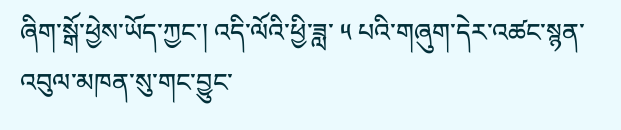ཞིག་སྒོ་ཕྱེས་ཡོད་ཀྱང་། འདི་ལོའི་ཕྱི་ཟླ་ ༥ པའི་གཞུག་དེར་འཚང་སྙན་འབུལ་མཁན་སུ་གང་བྱུང་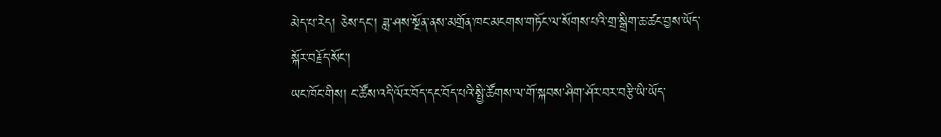མེད་པ་རེད། ཅེས་དང་། ཟླ་ཤས་སྔོན་ནས་མགྲོན་ཁང་མངགས་གཏོང་ལ་སོགས་པའི་གྲ་སྒྲིག་ཆ་ཚང་བྱས་ཡོད་སྐོར་བརྗོད་སོང་།
ཡང་ཁོང་གིས། ང་ཚོས་འདི་ལོར་བོད་དང་བོད་པའི་སྤྱི་ཚོགས་ལ་གོ་སྐབས་ཤིག་ཤོར་བར་བརྩི་ཡི་ཡོད་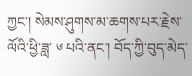ཀྱང་། སེམས་ཤུགས་མ་ཆགས་པར་རྗེས་ལོའི་ཕྱི་ཟླ་ ༦ པའི་ནང་། བོད་ཀྱི་བུད་མེད་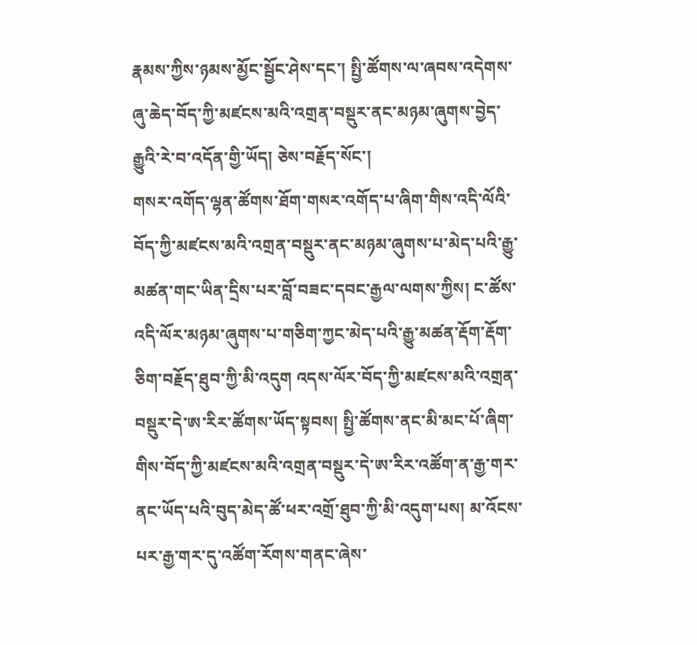རྣམས་ཀྱིས་ཉམས་མྱོང་སྦྱོང་ཤེས་དང་། སྤྱི་ཚོགས་ལ་ཞབས་འདེགས་ཞུ་ཆེད་བོད་ཀྱི་མཛངས་མའི་འགྲན་བསྡུར་ནང་མཉམ་ཞུགས་བྱེད་རྒྱུའི་རེ་བ་འདོན་གྱི་ཡོད། ཅེས་བརྗོད་སོང་།
གསར་འགོད་ལྷན་ཚོགས་ཐོག་གསར་འགོད་པ་ཞིག་གིས་འདི་ལོའི་བོད་ཀྱི་མཛངས་མའི་འགྲན་བསྡུར་ནང་མཉམ་ཞུགས་པ་མེད་པའི་རྒྱུ་མཚན་གང་ཡིན་དྲིས་པར་བློ་བཟང་དབང་རྒྱལ་ལགས་ཀྱིས། ང་ཚོས་འདི་ལོར་མཉམ་ཞུགས་པ་གཅིག་ཀྱང་མེད་པའི་རྒྱུ་མཚན་རྡོག་རྡོག་ཅིག་བརྗོད་ཐུབ་ཀྱི་མི་འདུག འདས་ལོར་བོད་ཀྱི་མཛངས་མའི་འགྲན་བསྡུར་དེ་ཨ་རིར་ཚོགས་ཡོད་སྟབས། སྤྱི་ཚོགས་ནང་མི་མང་པོ་ཞིག་གིས་བོད་ཀྱི་མཛངས་མའི་འགྲན་བསྡུར་དེ་ཨ་རིར་འཚོག་ན་རྒྱ་གར་ནང་ཡོད་པའི་བུད་མེད་ཚོ་ཕར་འགྲོ་ཐུབ་ཀྱི་མི་འདུག་པས། མ་འོངས་པར་རྒྱ་གར་དུ་འཚོག་རོགས་གནང་ཞེས་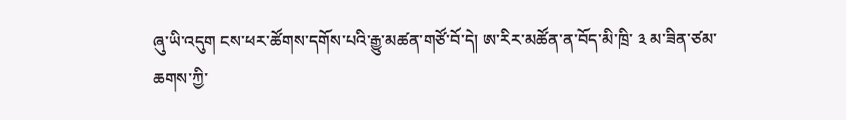ཞུ་ཡི་འདུག ངས་ཕར་ཚོགས་དགོས་པའི་རྒྱུ་མཚན་གཙོ་བོ་དེ། ཨ་རིར་མཚོན་ན་བོད་མི་ཁྲི་ ༣ མ་ཟིན་ཙམ་ཆགས་ཀྱི་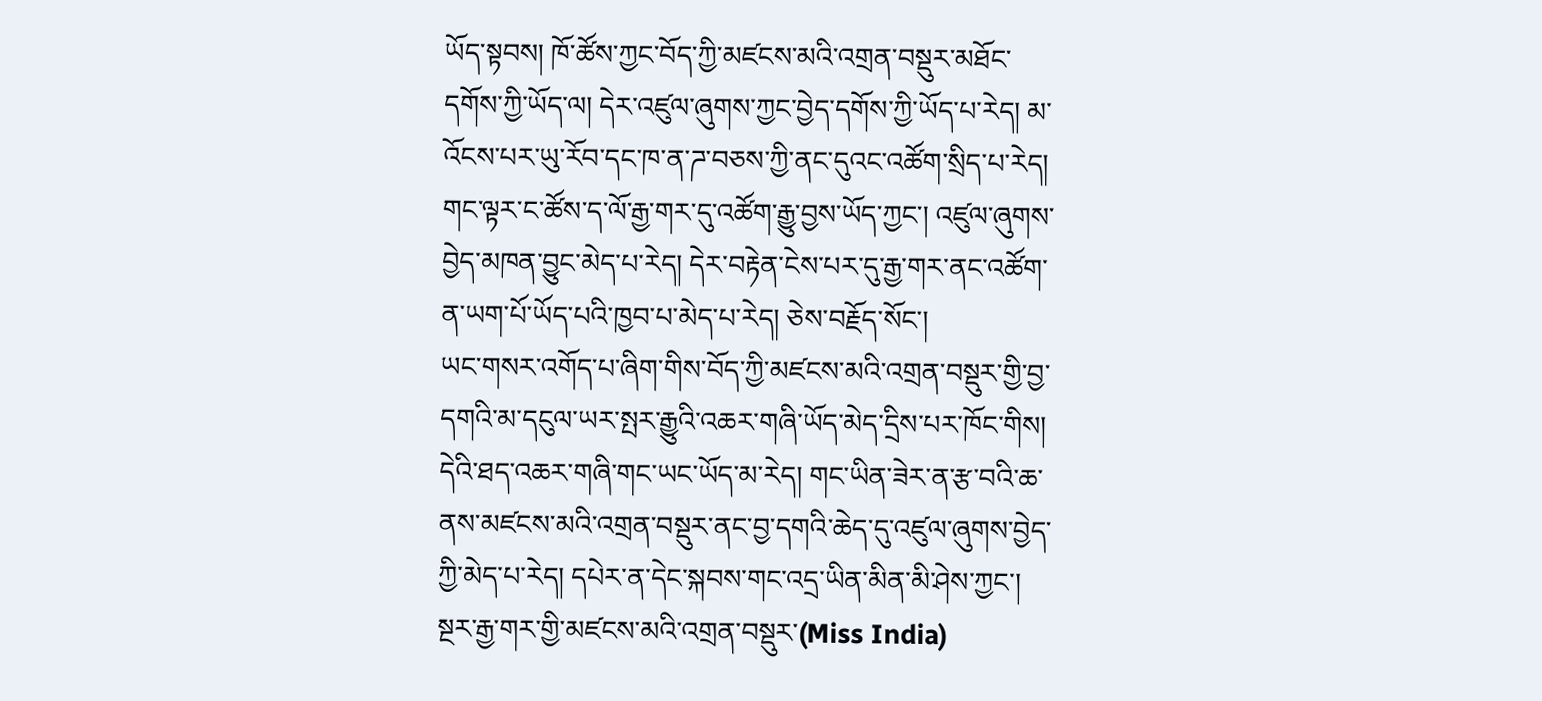ཡོད་སྟབས། ཁོ་ཚོས་ཀྱང་བོད་ཀྱི་མཛངས་མའི་འགྲན་བསྡུར་མཐོང་དགོས་ཀྱི་ཡོད་ལ། དེར་འཛུལ་ཞུགས་ཀྱང་བྱེད་དགོས་ཀྱི་ཡོད་པ་རེད། མ་འོངས་པར་ཡུ་རོབ་དང་ཁ་ན་ཌ་བཅས་ཀྱི་ནང་དུའང་འཚོག་སྲིད་པ་རེད། གང་ལྟར་ང་ཚོས་ད་ལོ་རྒྱ་གར་དུ་འཚོག་རྒྱུ་བྱས་ཡོད་ཀྱང་། འཛུལ་ཞུགས་བྱེད་མཁན་བྱུང་མེད་པ་རེད། དེར་བརྟེན་ངེས་པར་དུ་རྒྱ་གར་ནང་འཚོག་ན་ཡག་པོ་ཡོད་པའི་ཁྱབ་པ་མེད་པ་རེད། ཅེས་བརྗོད་སོང་།
ཡང་གསར་འགོད་པ་ཞིག་གིས་བོད་ཀྱི་མཛངས་མའི་འགྲན་བསྡུར་གྱི་བྱ་དགའི་མ་དངུལ་ཡར་སྤར་རྒྱུའི་འཆར་གཞི་ཡོད་མེད་དྲིས་པར་ཁོང་གིས། དེའི་ཐད་འཆར་གཞི་གང་ཡང་ཡོད་མ་རེད། གང་ཡིན་ཟེར་ན་རྩ་བའི་ཆ་ནས་མཛངས་མའི་འགྲན་བསྡུར་ནང་བྱ་དགའི་ཆེད་དུ་འཛུལ་ཞུགས་བྱེད་ཀྱི་མེད་པ་རེད། དཔེར་ན་དེང་སྐབས་གང་འདྲ་ཡིན་མིན་མི་ཤེས་ཀྱང་། སྔར་རྒྱ་གར་གྱི་མཛངས་མའི་འགྲན་བསྡུར་(Miss India)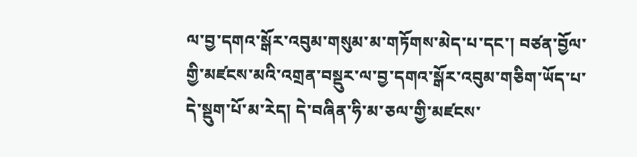ལ་བྱ་དགའ་སྒོར་འབུམ་གསུམ་མ་གཏོགས་མེད་པ་དང་། བཙན་བྱོལ་གྱི་མཛངས་མའི་འགྲན་བསྡུར་ལ་བྱ་དགའ་སྒོར་འབུམ་གཅིག་ཡོད་པ་དེ་སྡུག་པོ་མ་རེད། དེ་བཞིན་ཧི་མ་ཅལ་གྱི་མཛངས་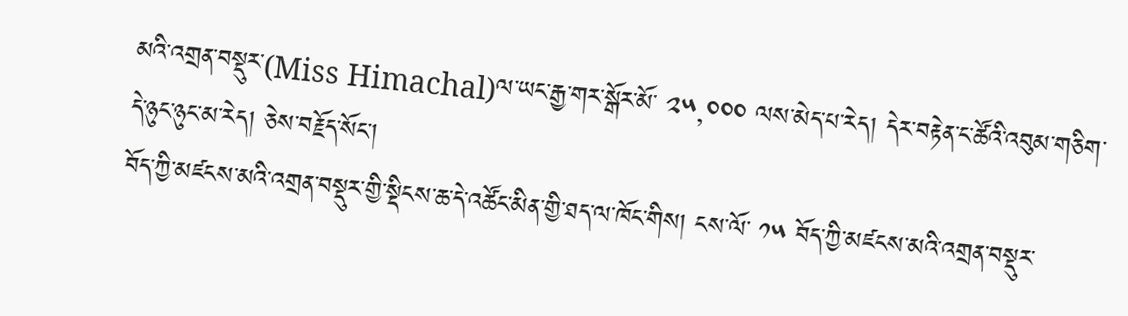མའི་འགྲན་བསྡུར་(Miss Himachal)ལ་ཡང་རྒྱ་གར་སྒོར་མོ་ ༢༥,༠༠༠ ལས་མེད་པ་རེད། དེར་བརྟེན་ང་ཚོའི་འབུམ་གཅིག་དེ་ཉུང་ཉུང་མ་རེད། ཅེས་བརྗོད་སོང་།
བོད་ཀྱི་མཛངས་མའི་འགྲན་བསྡུར་གྱི་སྡིངས་ཆ་དེ་འཚོང་མིན་གྱི་ཐད་ལ་ཁོང་གིས། ངས་ལོ་ ༡༥ བོད་ཀྱི་མཛངས་མའི་འགྲན་བསྡུར་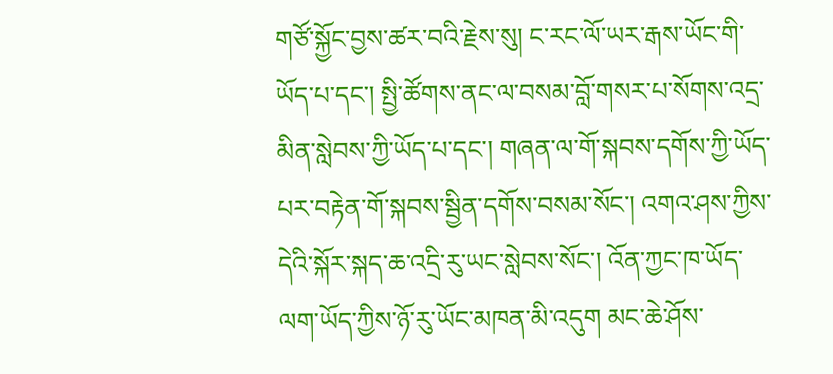གཙོ་སྐྱོང་བྱས་ཚར་བའི་རྗེས་སུ། ང་རང་ལོ་ཡར་རྒས་ཡོང་གི་ཡོད་པ་དང་། སྤྱི་ཚོགས་ནང་ལ་བསམ་བློ་གསར་པ་སོགས་འདྲ་མིན་སླེབས་ཀྱི་ཡོད་པ་དང་། གཞན་ལ་གོ་སྐབས་དགོས་ཀྱི་ཡོད་པར་བརྟེན་གོ་སྐབས་སྦྱིན་དགོས་བསམ་སོང་། འགའ་ཤས་ཀྱིས་དེའི་སྐོར་སྐད་ཆ་འདྲི་རུ་ཡང་སླེབས་སོང་། འོན་ཀྱང་ཁ་ཡོད་ལག་ཡོད་ཀྱིས་ཉོ་རུ་ཡོང་མཁན་མི་འདུག མང་ཆེ་ཤོས་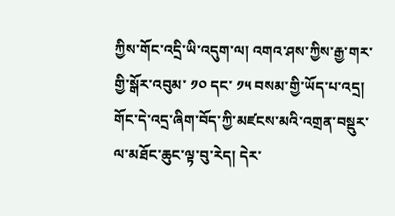ཀྱིས་གོང་འདྲི་ཡི་འདུག་ལ། འགའ་ཤས་ཀྱིས་རྒྱ་གར་གྱི་སྒོར་འབུམ་ ༡༠ དང་ ༡༥ བསམ་གྱི་ཡོད་པ་འདྲ། གོང་དེ་འདྲ་ཞིག་བོད་ཀྱི་མཛངས་མའི་འགྲན་བསྡུར་ལ་མཐོང་ཆུང་ལྟ་བུ་རེད། དེར་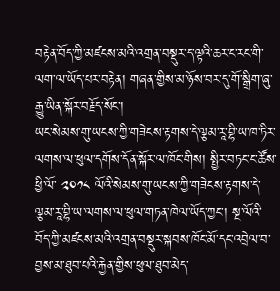བརྟེན་བོད་ཀྱི་མཛངས་མའི་འགྲན་བསྡུར་ད་ལྟའི་ཆར་ང་རང་གི་ལག་ལ་ཡོད་པར་བརྟེན། གཞན་གྱིས་མ་ཉོས་བར་དུ་གོ་སྒྲིག་ཞུ་རྒྱུ་ཡིན་སྐོར་བརྗོད་སོང་།
ཡང་སེམས་གུ་ཡངས་ཀྱི་གཟེངས་རྟགས་དེ་ལྕམ་རཱ་བྷི་ཡ་ཁ་ཏིར་ལགས་ལ་ཕུལ་དགོས་དོན་སྐོར་ལ་ཁོང་གིས། སྤྱིར་བཏང་ང་ཚོས་ཕྱི་ལོ་ ༢༠༡༨ ལོའི་སེམས་གུ་ཡངས་ཀྱི་གཟེངས་རྟགས་དེ་ལྕམ་རཱ་བྷི་ཡ་ལགས་ལ་ཕུལ་གཏན་ཁེལ་ཡོད་ཀྱང་། སྔ་ལོའི་བོད་ཀྱི་མཛངས་མའི་འགྲན་བསྡུར་སྐབས་ཁོང་མོ་དང་འབྲེལ་བ་བྱས་མ་ཐུབ་པའི་རྐྱེན་གྱིས་ཕུལ་ཐུབ་མེད་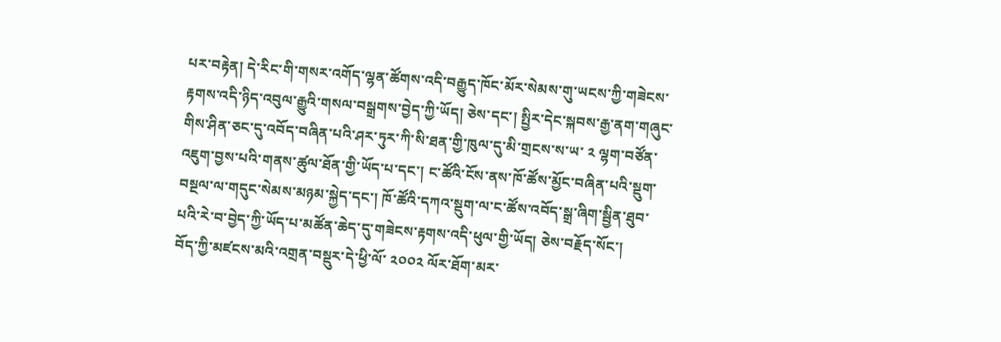པར་བརྟེན། དེ་རིང་གི་གསར་འགོད་ལྷན་ཚོགས་འདི་བརྒྱུད་ཁོང་མོར་སེམས་གུ་ཡངས་ཀྱི་གཟེངས་རྟགས་འདི་ཉིད་འབུལ་རྒྱུའི་གསལ་བསྒྲགས་བྱེད་ཀྱི་ཡོད། ཅེས་དང་། སྤྱིར་དེང་སྐབས་རྒྱ་ནག་གཞུང་གིས་ཤིན་ཅང་དུ་འབོད་བཞིན་པའི་ཤར་ཏུར་ཀི་སི་ཐན་གྱི་ཁུལ་དུ་མི་གྲངས་ས་ཡ་ ༢ ལྷག་བཙོན་འཇུག་བྱས་པའི་གནས་ཚུལ་ཐོན་གྱི་ཡོད་པ་དང་། ང་ཚོའི་ངོས་ནས་ཁོ་ཚོས་མྱོང་བཞིན་པའི་སྡུག་བསྔལ་ལ་གདུང་སེམས་མཉམ་སྐྱེད་དང་། ཁོ་ཚོའི་དཀའ་སྡུག་ལ་ང་ཚོས་འབོད་སྒྲ་ཞིག་སྦྱིན་ཐུབ་པའི་རེ་བ་བྱེད་ཀྱི་ཡོད་པ་མཚོན་ཆེད་དུ་གཟེངས་རྟགས་འདི་ཕུལ་གྱི་ཡོད། ཅེས་བརྗོད་སོང་།
བོད་ཀྱི་མཛངས་མའི་འགྲན་བསྡུར་དེ་ཕྱི་ལོ་ ༢༠༠༢ ལོར་ཐོག་མར་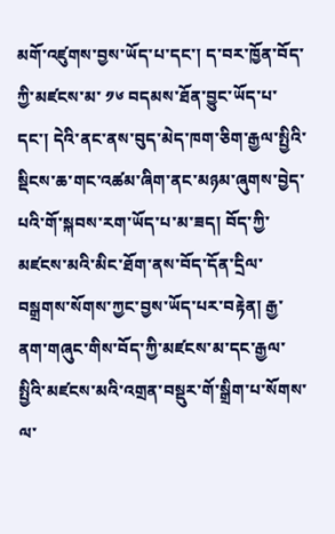མགོ་འཛུགས་བྱས་ཡོད་པ་དང་། ད་བར་ཁྱོན་བོད་ཀྱི་མཛངས་མ་ ༡༦ བདམས་ཐོན་བྱུང་ཡོད་པ་དང་། དེའི་ནང་ནས་བུད་མེད་ཁག་ཅིག་རྒྱལ་སྤྱིའི་སྡིངས་ཆ་གང་འཚམ་ཞིག་ནང་མཉམ་ཞུགས་བྱེད་པའི་གོ་སྐབས་རག་ཡོད་པ་མ་ཟད། བོད་ཀྱི་མཛངས་མའི་མིང་ཐོག་ནས་བོད་དོན་དྲིལ་བསྒྲགས་སོགས་ཀྱང་བྱས་ཡོད་པར་བརྟེན། རྒྱ་ནག་གཞུང་གིས་བོད་ཀྱི་མཛངས་མ་དང་རྒྱལ་སྤྱིའི་མཛངས་མའི་འགྲན་བསྡུར་གོ་སྒྲིག་པ་སོགས་ལ་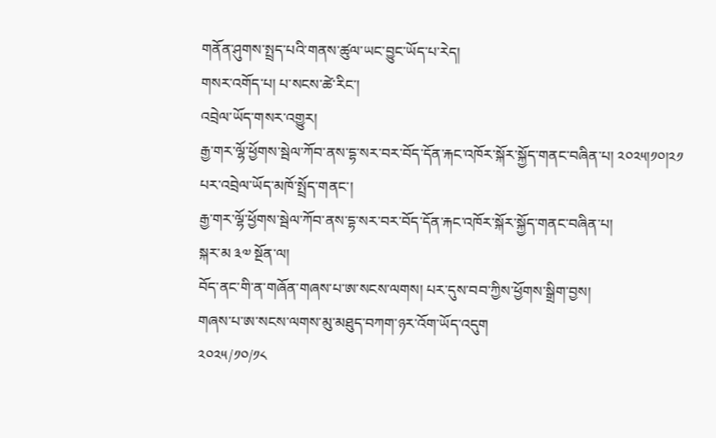གནོན་ཤུགས་སྤྲད་པའི་གནས་ཚུལ་ཡང་བྱུང་ཡོད་པ་རེད།
གསར་འགོད་པ། པ་སངས་ཚེ་རིང་།
འབྲེལ་ཡོད་གསར་འགྱུར།
རྒྱ་གར་ལྷོ་ཕྱོགས་སྦེལ་ཀོབ་ནས་དྷ་སར་བར་བོད་དོན་རྐང་འཁོར་སྐོར་སྐྱོད་གནང་བཞིན་པ། ༢༠༢༥།༡༠།༢༡ པར་འབྲེལ་ཡོད་མཁོ་སྤྲོད་གནང་།
རྒྱ་གར་ལྷོ་ཕྱོགས་སྦེལ་ཀོབ་ནས་དྷ་སར་བར་བོད་དོན་རྐང་འཁོར་སྐོར་སྐྱོད་གནང་བཞིན་པ།
སྐར་མ ༣༧ སྔོན་ལ།
བོད་ནང་གི་ན་གཞོན་གཞས་པ་ཨ་སངས་ལགས། པར་དུས་བབ་ཀྱིས་ཕྱོགས་སྒྲིག་བྱས།
གཞས་པ་ཨ་སངས་ལགས་མུ་མཐུད་བཀག་ཉར་འོག་ཡོད་འདུག
༢༠༢༥/༡༠/༡༨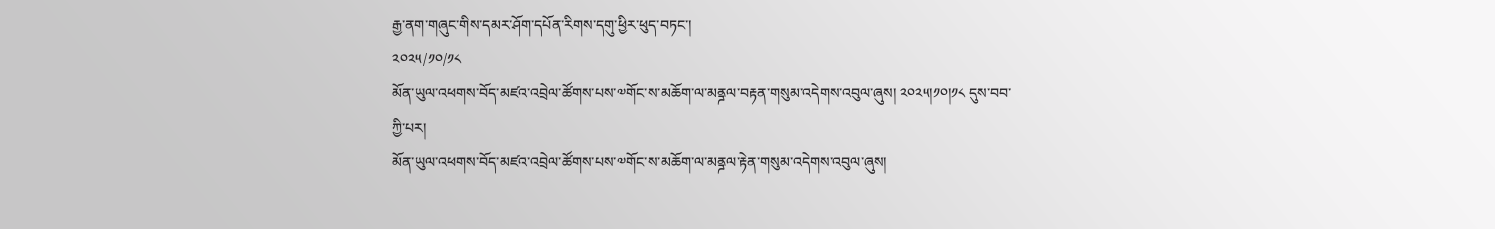རྒྱ་ནག་གཞུང་གིས་དམར་ཤོག་དཔོན་རིགས་དགུ་ཕྱིར་ཕུད་བཏང་།
༢༠༢༥/༡༠/༡༨
མོན་ཡུལ་འཕགས་བོད་མཛའ་འབྲེལ་ཚོགས་པས་༧གོང་ས་མཆོག་ལ་མནྜལ་བརྟན་གསུམ་འདེགས་འབུལ་ཞུས། ༢༠༢༥།༡༠།༡༨ དུས་བབ་ཀྱི་པར།
མོན་ཡུལ་འཕགས་བོད་མཛའ་འབྲེལ་ཚོགས་པས་༧གོང་ས་མཆོག་ལ་མནྜལ་རྟེན་གསུམ་འདེགས་འབུལ་ཞུས།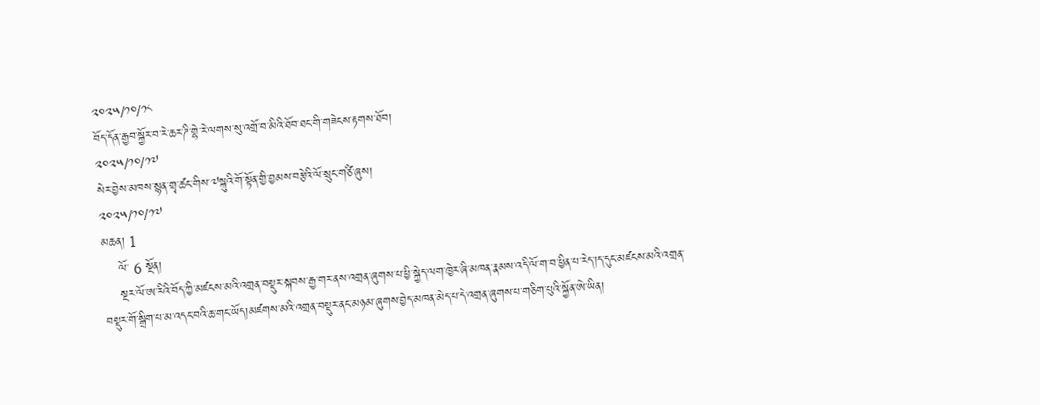༢༠༢༥/༡༠/༡༨
བོད་དོན་རྒྱབ་སྐྱོར་བ་རེ་ཆར་ཌི་གྷེ་རེ་ལགས་སུ་འགྲོ་བ་མིའི་ཐོབ་ཐང་གི་གཟེངས་རྟགས་ཐོབ།
༢༠༢༥/༡༠/༡༧
སེར་བྱེས་མཁས་སྙན་གྲྭ་ཚང་གིས་༧སྐུའི་གོ་སྟོན་གྱི་བྱམས་བརྩེའི་ལོ་སྲུང་གཙི་ཞུས།
༢༠༢༥/༡༠/༡༧
མཆན། 1
    ལོ་ 6 སྔོན།
    སྔར་ལོ་ཨ་རིའི་བོད་ཀྱི་མཛངས་མའི་འགྲན་བསྡུར་སྐབས་རྒྱ་གར་ནས་འགྲན་ཞུགས་པ་ཕྱི་སྐྱེད་ལག་ཁྱེར་ཞི་མཁན་རྣམས་འདི་ལོ་ག་བ་ཕྱིན་པ་རེད་།ད་དུང་མཛངས་མའི་འགྲན་བསྡུར་གོ་སྒྲིག་པ་མ་འདང་བའི་ཆ་གང་ཡོད།མཛགས་མའི་འགྲན་བསྡུར་ནང་མཉམ་ཞུགས་བྱེད་མཁན་མེད་པ་དེ་འགྲན་ཞུགས་པ་གཅིག་པུའི་སྐྱོན་ཨེ་ཡིན།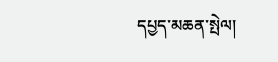དཔྱད་མཆན་སྤེལ།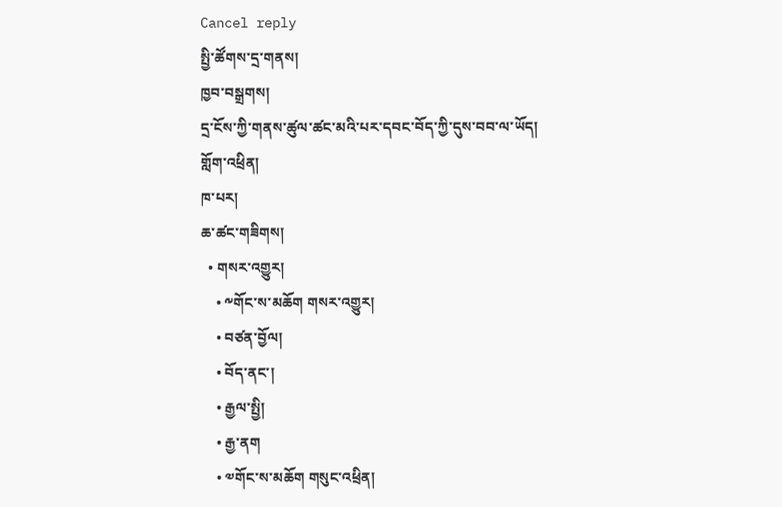Cancel reply
སྤྱི་ཚོགས་དྲ་གནས།
ཁྱབ་བསྒྲགས།
དྲ་ངོས་ཀྱི་གནས་ཚུལ་ཚང་མའི་པར་དབང་བོད་ཀྱི་དུས་བབ་ལ་ཡོད།
གློག་འཕྲིན།
ཁ་པར།
ཆ་ཚང་གཟིགས།
  • གསར་འགྱུར།
    • ༸གོང་ས་མཆོག གསར་འགྱུར།
    • བཙན་བྱོལ།
    • བོད་ནང་།
    • རྒྱལ་སྤྱི།
    • རྒྱ་ནག
    • ༧གོང་ས་མཆོག གསུང་འཕྲིན།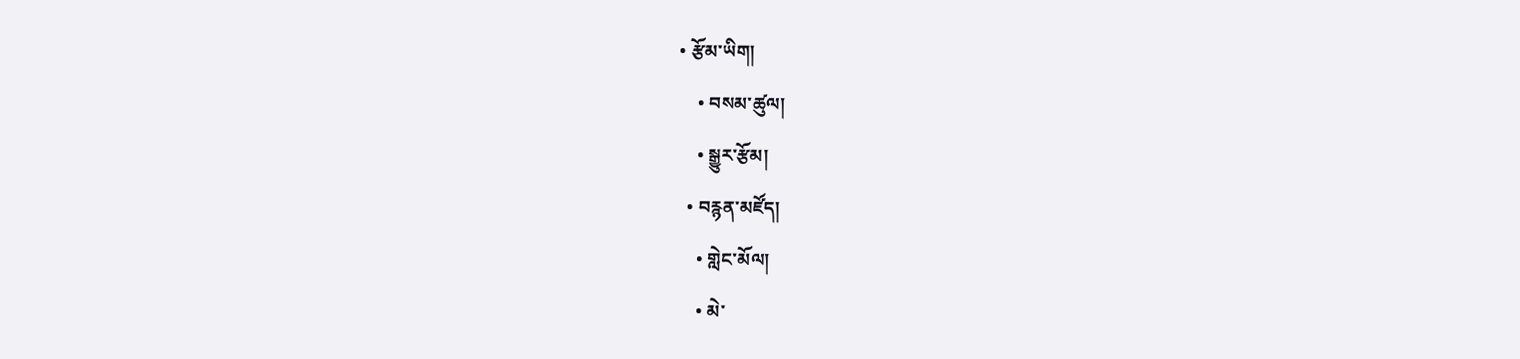• རྩོམ་ཡིག།
    • བསམ་ཚུལ།
    • སྒྱུར་རྩོམ།
  • བརྙན་མཛོད།
    • གླེང་མོལ།
    • མེ་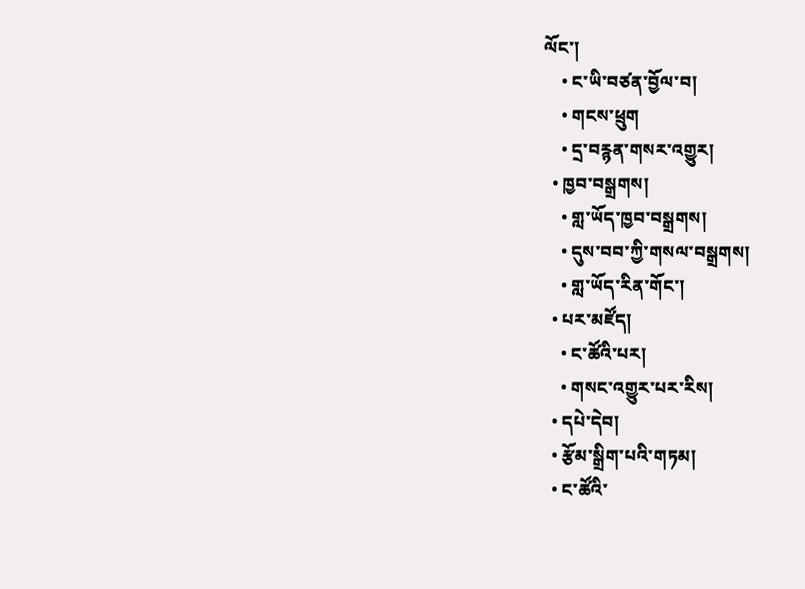ལོང་།
    • ང་ཡི་བཙན་བྱོལ་བ།
    • གངས་ཕྲུག
    • དྲ་བརྙན་གསར་འགྱུར།
  • ཁྱབ་བསྒྲགས།
    • གླ་ཡོད་ཁྱབ་བསྒྲགས།
    • དུས་བབ་ཀྱི་གསལ་བསྒྲགས།
    • གླ་ཡོད་རིན་གོང་།
  • པར་མཛོད།
    • ང་ཚོའི་པར།
    • གསང་འགྱུར་པར་རིས།
  • དཔེ་དེབ།
  • རྩོམ་སྒྲིག་པའི་གཏམ།
  • ང་ཚོའི་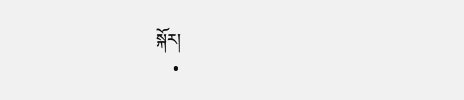སྐོར།
    •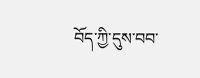བོད་ཀྱི་དུས་བབ་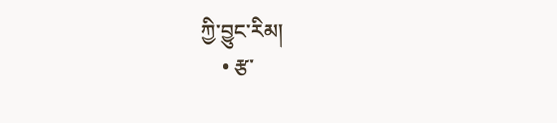ཀྱི་བྱུང་རིམ།
    • རྩ་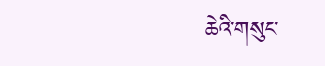ཆེའི་གསུང་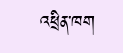འཕྲིན་ཁག